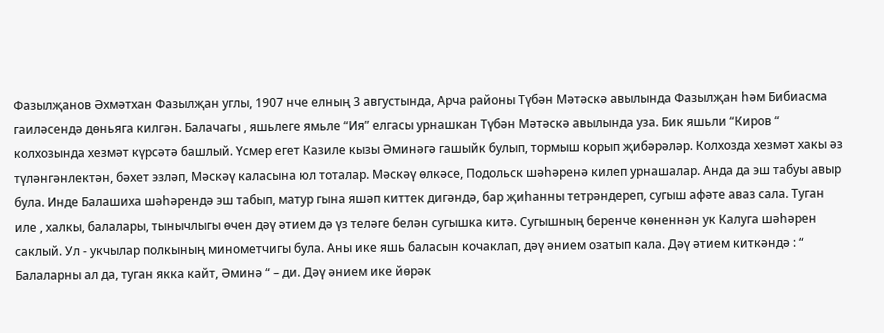Фазылҗанов Әхмәтхан Фазылҗан углы, 1907 нче елның 3 августында, Арча районы Түбән Мәтәскә авылында Фазылҗан һәм Бибиасма гаиләсендә дөньяга килгән. Балачагы , яшьлеге ямьле “Ия” елгасы урнашкан Түбән Мәтәскә авылында уза. Бик яшьли “Киров “ колхозында хезмәт күрсәтә башлый. Үсмер егет Казиле кызы Әминәгә гашыйк булып, тормыш корып җибәрәләр. Колхозда хезмәт хакы әз түләнгәнлектән, бәхет эзләп, Мәскәү каласына юл тоталар. Мәскәү өлкәсе, Подольск шәһәренә килеп урнашалар. Анда да эш табуы авыр була. Инде Балашиха шәһәрендә эш табып, матур гына яшәп киттек дигәндә, бар җиһанны тетрәндереп, сугыш афәте аваз сала. Туган иле , халкы, балалары, тынычлыгы өчен дәү әтием дә үз теләге белән сугышка китә. Сугышның беренче көненнән ук Калуга шәһәрен саклый. Ул - укчылар полкының минометчигы була. Аны ике яшь баласын кочаклап, дәү әнием озатып кала. Дәү әтием киткәндә : “ Балаларны ал да, туган якка кайт, Әминә “ – ди. Дәү әнием ике йөрәк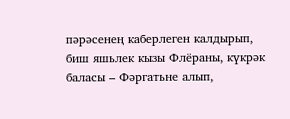пәрәсенең каберлеген калдырып, биш яшьлек кызы Флёраны, күкрәк баласы – Фәргатьне алып,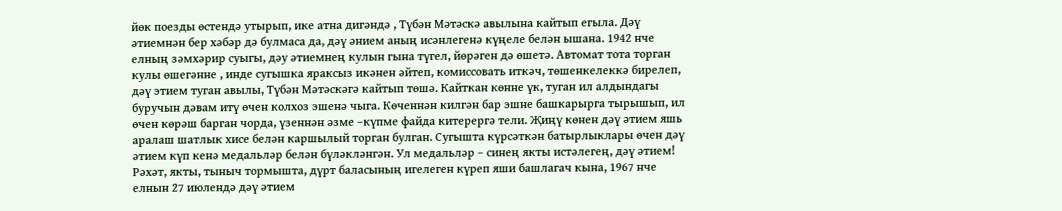йөк поезды өстендә утырып, ике атна дигәндә , Түбән Мәтәскә авылына кайтып егыла. Дәү әтиемнән бер хәбәр дә булмаса да, дәү әнием аның исәнлегенә күңеле белән ышана. 1942 нче елның зәмхәрир суыгы, дәу әтиемнең кулын гына түгел, йөрәген дә өшетә. Автомат тота торган кулы өшегәнне , инде сугышка яраксыз икәнен әйтеп, комиссовать иткәч, төшенкелеккә бирелеп, дәү этием туган авылы, Түбән Мәтәскәгә кайтып төшә. Кайткан көнне үк, туган ил алдындагы буручын дәвам итү өчен колхоз эшенә чыга. Көченнән килгән бар эшне башкарырга тырышып, ил өчен көрәш барган чорда, үзеннән әзме –күпме файда китерергә тели. Җиңү көнен дәү әтием яшь аралаш шатлык хисе белән каршылый торган булган. Сугышта күрсәткән батырлыклары өчен дәү әтием күп кенә медальләр белән бүләкләнгән. Ул медальләр – синең якты истәлегең, дәү әтием! Рәхәт, якты, тыныч тормышта, дүрт баласының игелеген күреп яши башлагач кына, 1967 нче елнын 27 июлендә дәү әтием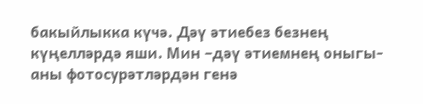бакыйлыкка күчә. Дәү әтиебез безнең күңелләрдә яши. Мин –дәү әтиемнең оныгы- аны фотосурәтләрдән генә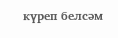күреп белсәм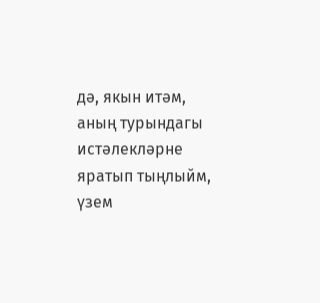дә, якын итәм, аның турындагы истәлекләрне яратып тыңлыйм, үзем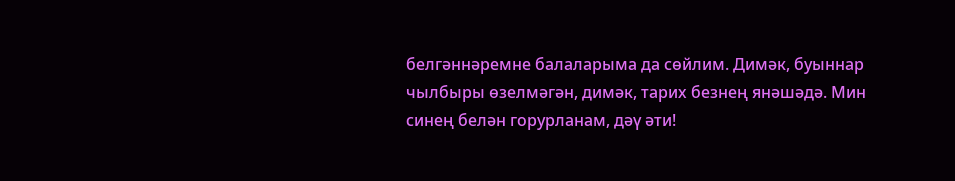белгәннәремне балаларыма да сөйлим. Димәк, буыннар чылбыры өзелмәгән, димәк, тарих безнең янәшәдә. Мин синең белән горурланам, дәү әти!